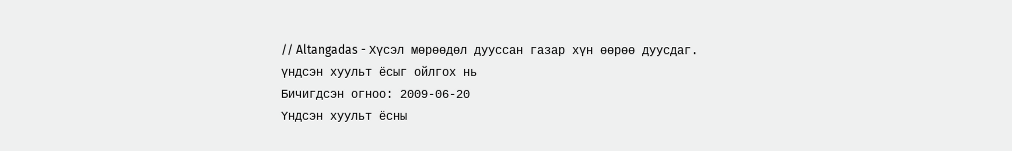// Altangadas - Хүсэл мөрөөдөл дууссан газар хүн өөрөө дуусдаг.
үндсэн хуульт ёсыг ойлгох нь
Бичигдсэн огноо: 2009-06-20
Үндсэн хуульт ёсны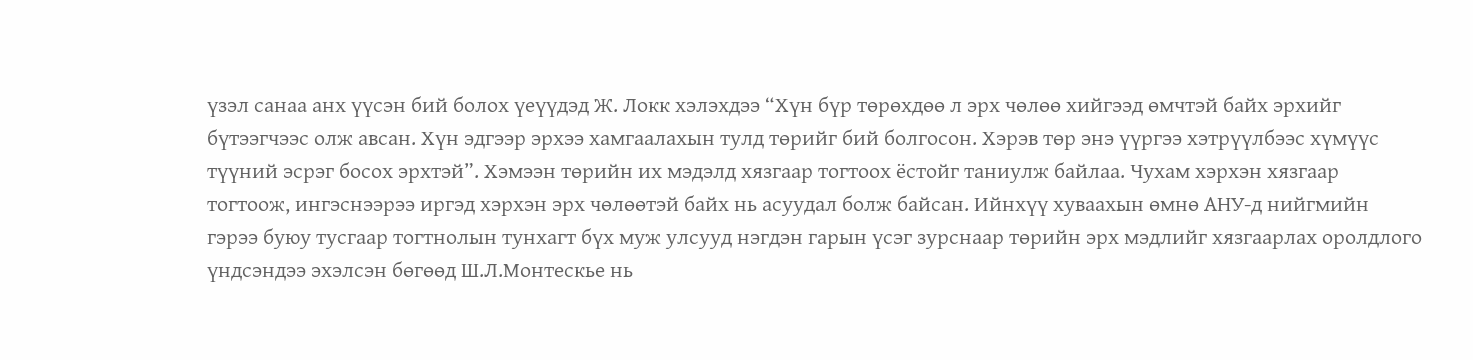үзэл санаа анх үүсэн бий болох үеүүдэд Ж. Локк хэлэхдээ “Хүн бүр төрөхдөө л эрх чөлөө хийгээд өмчтэй байх эрхийг бүтээгчээс олж авсан. Хүн эдгээр эрхээ хамгаалахын тулд төрийг бий болгосон. Хэрэв төр энэ үүргээ хэтрүүлбээс хүмүүс түүний эсрэг босох эрхтэй”. Хэмээн төрийн их мэдэлд хязгаар тогтоох ёстойг таниулж байлаа. Чухам хэрхэн хязгаар тогтоож, ингэснээрээ иргэд хэрхэн эрх чөлөөтэй байх нь асуудал болж байсан. Ийнхүү хуваахын өмнө АНУ-д нийгмийн гэрээ буюу тусгаар тогтнолын тунхагт бүх муж улсууд нэгдэн гарын үсэг зурснаар төрийн эрх мэдлийг хязгаарлах оролдлого үндсэндээ эхэлсэн бөгөөд Ш.Л.Монтескье нь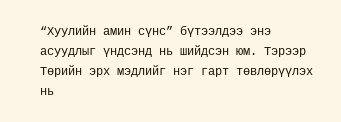“Хуулийн амин сүнс” бүтээлдээ энэ асуудлыг үндсэнд нь шийдсэн юм. Тэрээр Төрийн эрх мэдлийг нэг гарт төвлөрүүлэх нь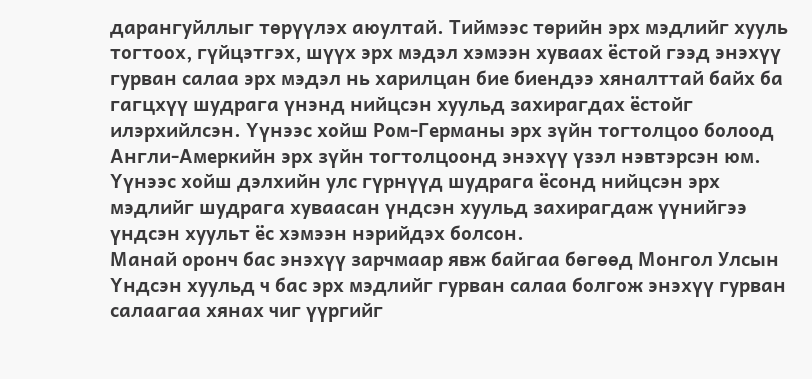дарангуйллыг төрүүлэх аюултай. Тиймээс төрийн эрх мэдлийг хууль тогтоох, гүйцэтгэх, шүүх эрх мэдэл хэмээн хуваах ёстой гээд энэхүү гурван салаа эрх мэдэл нь харилцан бие биендээ хяналттай байх ба гагцхүү шудрага үнэнд нийцсэн хуульд захирагдах ёстойг илэрхийлсэн. Үүнээс хойш Ром-Германы эрх зүйн тогтолцоо болоод Англи-Амеркийн эрх зүйн тогтолцоонд энэхүү үзэл нэвтэрсэн юм. Үүнээс хойш дэлхийн улс гүрнүүд шудрага ёсонд нийцсэн эрх мэдлийг шудрага хуваасан үндсэн хуульд захирагдаж үүнийгээ үндсэн хуульт ёс хэмээн нэрийдэх болсон.
Манай оронч бас энэхүү зарчмаар явж байгаа бөгөөд Монгол Улсын Үндсэн хуульд ч бас эрх мэдлийг гурван салаа болгож энэхүү гурван салаагаа хянах чиг үүргийг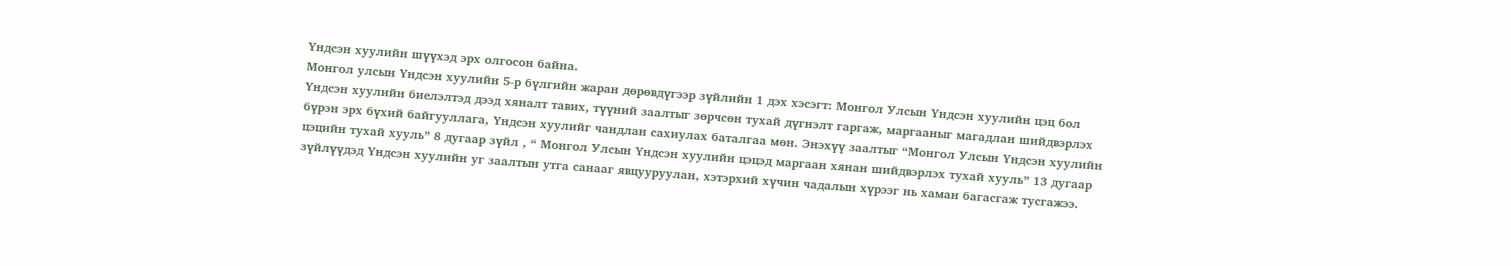Үндсэн хуулийн шүүхэд эрх олгосон байна.
Монгол улсын Үндсэн хуулийн 5-р бүлгийн жаран дөрөвдүгээр зүйлийн 1 дэх хэсэгт: Монгол Улсын Үндсэн хуулийн цэц бол Үндсэн хуулийн биелэлтэд дээд хяналт тавих, түүний заалтыг зөрчсөн тухай дүгнэлт гаргаж, маргааныг магадлан шийдвэрлэх бүрэн эрх бүхий байгууллага, Үндсэн хуулийг чандлан сахиулах баталгаа мөн. Энэхүү заалтыг “Монгол Улсын Үндсэн хуулийн цэцийн тухай хууль” 8 дугаар зүйл , “ Монгол Улсын Үндсэн хуулийн цэцэд маргаан хянан шийдвэрлэх тухай хууль” 13 дугаар зүйлүүдэд Үндсэн хуулийн уг заалтын утга санааг явцууруулан, хэтэрхий хүчин чадалын хүрээг нь хаман багасгаж тусгажээ.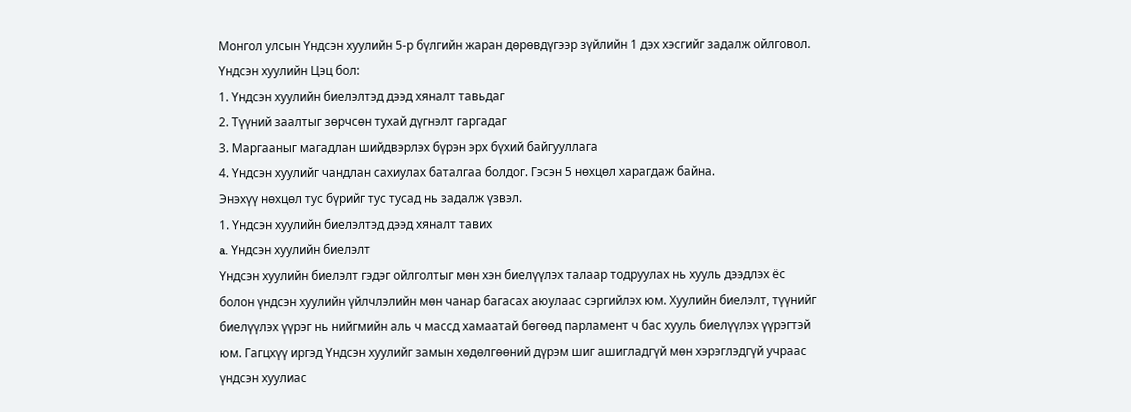Монгол улсын Үндсэн хуулийн 5-р бүлгийн жаран дөрөвдүгээр зүйлийн 1 дэх хэсгийг задалж ойлговол.
Үндсэн хуулийн Цэц бол:
1. Үндсэн хуулийн биелэлтэд дээд хяналт тавьдаг
2. Түүний заалтыг зөрчсөн тухай дүгнэлт гаргадаг
3. Маргааныг магадлан шийдвэрлэх бүрэн эрх бүхий байгууллага
4. Үндсэн хуулийг чандлан сахиулах баталгаа болдог. Гэсэн 5 нөхцөл харагдаж байна.
Энэхүү нөхцөл тус бүрийг тус тусад нь задалж үзвэл.
1. Үндсэн хуулийн биелэлтэд дээд хяналт тавих
a. Үндсэн хуулийн биелэлт
Үндсэн хуулийн биелэлт гэдэг ойлголтыг мөн хэн биелүүлэх талаар тодруулах нь хууль дээдлэх ёс болон үндсэн хуулийн үйлчлэлийн мөн чанар багасах аюулаас сэргийлэх юм. Хуулийн биелэлт, түүнийг биелүүлэх үүрэг нь нийгмийн аль ч массд хамаатай бөгөөд парламент ч бас хууль биелүүлэх үүрэгтэй юм. Гагцхүү иргэд Үндсэн хуулийг замын хөдөлгөөний дүрэм шиг ашигладгүй мөн хэрэглэдгүй учраас үндсэн хуулиас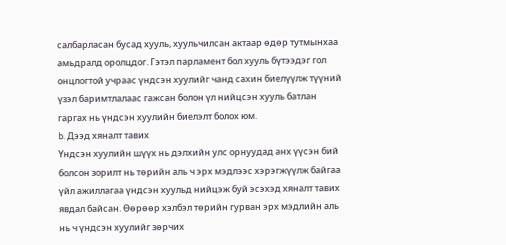салбарласан бусад хууль, хуульчилсан актаар өдөр тутмынхаа амьдралд оролцдог. Гэтэл парламент бол хууль бүтээдэг гол онцлогтой учраас үндсэн хуулийг чанд сахин биелүүлж түүний үзэл баримтлалаас гажсан болон үл нийцсэн хууль батлан гаргах нь үндсэн хуулийн биелэлт болох юм.
b. Дээд хяналт тавих
Үндсэн хуулийн шүүх нь дэлхийн улс орнуудад анх үүсэн бий болсон зорилт нь төрийн аль ч эрх мэдлээс хэрэгжүүлж байгаа үйл ажиллагаа үндсэн хуульд нийцэж буй эсэхэд хяналт тавих явдал байсан. Өөрөөр хэлбэл төрийн гурван эрх мэдлийн аль нь ч үндсэн хуулийг зөрчих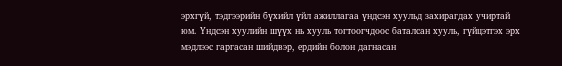эрхгүй, тэдгээрийн бүхийл үйл ажиллагаа үндсэн хуульд захирагдах учиртай юм. Үндсэн хуулийн шүүх нь хууль тогтоогчдоос баталсан хууль, гүйцэтгэх эрх мэдлээс гаргасан шийдвэр, ердийн болон дагнасан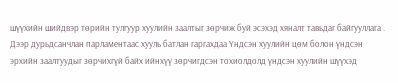шүүхийн шийдвэр төрийн тулгуур хуулийн заалтыг зөрчиж буй эсэхэд хяналт тавьдаг байгууллага . Дээр дурьдсанчлан парламентаас хууль батлан гаргахдаа Үндсэн хуулийн цөм болон үндсэн эрхийн заалтуудыг зөрчихгүй байх ийнхүү зөрчигдсэн тохиолдолд үндсэн хуулийн шүүхэд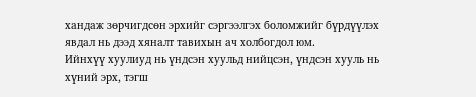хандаж зөрчигдсөн эрхийг сэргээлгэх боломжийг бүрдүүлэх явдал нь дээд хяналт тавихын ач холбогдол юм.
Ийнхүү хуулиуд нь үндсэн хуульд нийцсэн, үндсэн хууль нь хүний эрх, тэгш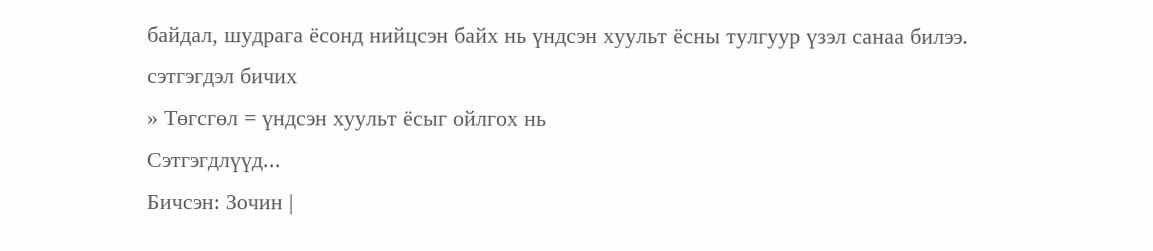байдал, шудрага ёсонд нийцсэн байх нь үндсэн хуульт ёсны тулгуур үзэл санаа билээ.
сэтгэгдэл бичих
» Төгсгөл = үндсэн хуульт ёсыг ойлгох нь
Сэтгэгдлүүд...
Бичсэн: Зочин |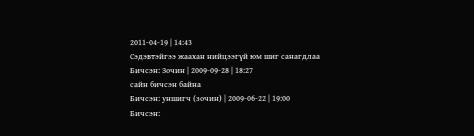2011-04-19 | 14:43
Сэдэвтэйгээ жаахан нийцээгүй юм шиг санагдлаа
Бичсэн: Зочин | 2009-09-28 | 18:27
сайн бичсэн байна
Бичсэн: уншигч (зочин) | 2009-06-22 | 19:00
Бичсэн: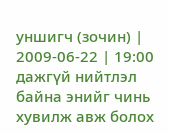уншигч (зочин) | 2009-06-22 | 19:00
дажгүй нийтлэл байна энийг чинь хувилж авж болох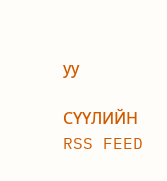уу

СҮҮЛИЙН
RSS FEED